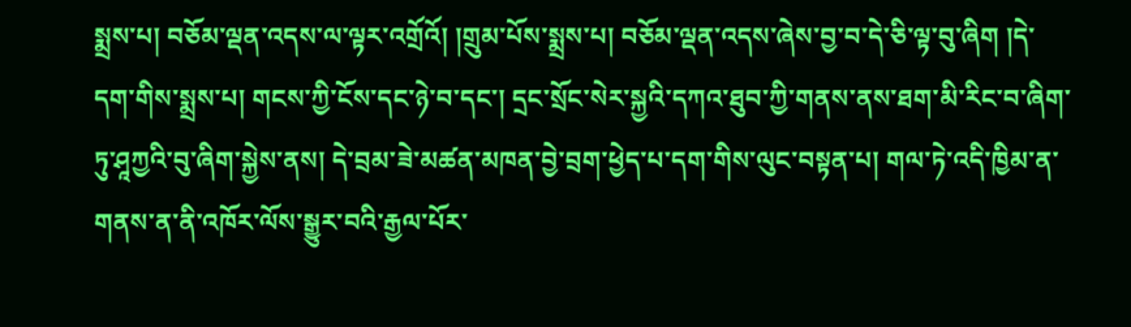སྨྲས་པ། བཅོམ་ལྡན་འདས་ལ་ལྟར་འགྲོའོ། །གྲུམ་པོས་སྨྲས་པ། བཅོམ་ལྡན་འདས་ཞེས་བྱ་བ་དེ་ཅི་ལྟ་བུ་ཞིག །དེ་དག་གིས་སྨྲས་པ། གངས་ཀྱི་ངོས་དང་ཉེ་བ་དང་། དྲང་སྲོང་སེར་སྐྱའི་དཀའ་ཐུབ་ཀྱི་གནས་ནས་ཐག་མི་རིང་བ་ཞིག་ཏུ་ཤཱཀྱའི་བུ་ཞིག་སྐྱེས་ནས། དེ་བྲམ་ཟེ་མཚན་མཁན་བྱེ་བྲག་ཕྱེད་པ་དག་གིས་ལུང་བསྟན་པ། གལ་ཏེ་འདི་ཁྱིམ་ན་གནས་ན་ནི་འཁོར་ལོས་སྒྱུར་བའི་རྒྱལ་པོར་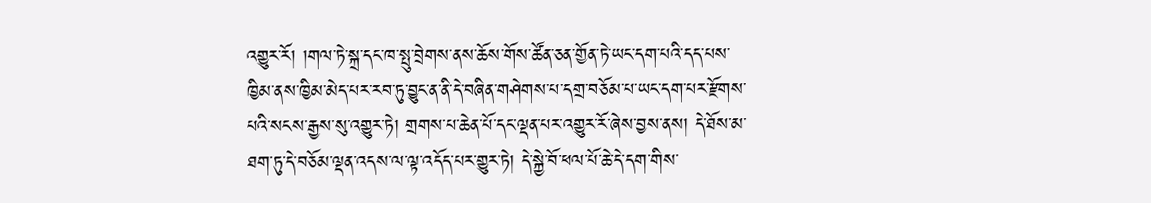འགྱུར་རོ། །གལ་ཏེ་སྐྲ་དང་ཁ་སྤུ་བྲེགས་ནས་ཆོས་གོས་ཚོན་ཅན་གྱོན་ཏེ་ཡང་དག་པའི་དད་པས་ཁྱིམ་ནས་ཁྱིམ་མེད་པར་རབ་ཏུ་བྱུང་ན་ནི་དེ་བཞིན་གཤེགས་པ་དགྲ་བཅོམ་པ་ཡང་དག་པར་རྫོགས་པའི་སངས་རྒྱས་སུ་འགྱུར་ཏེ། གྲགས་པ་ཆེན་པོ་དང་ལྡན་པར་འགྱུར་རོ་ཞེས་བྱས་ནས། དེ་ཐོས་མ་ཐག་ཏུ་དེ་བཅོམ་ལྡན་འདས་ལ་ལྟ་འདོད་པར་གྱུར་ཏེ། དེ་སྐྱེ་བོ་ཕལ་པོ་ཆེ་དེ་དག་གིས་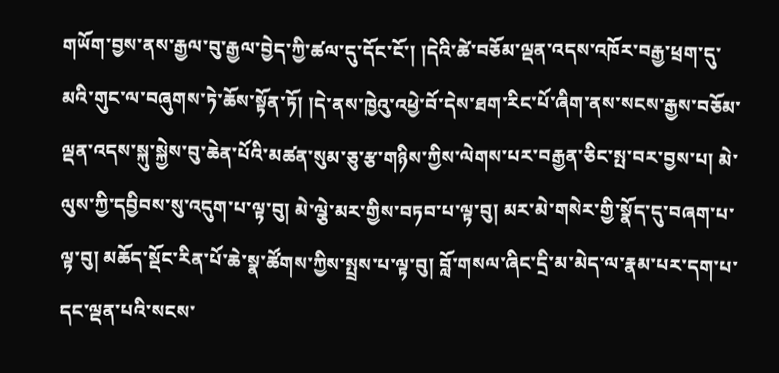གཡོག་བྱས་ནས་རྒྱལ་བུ་རྒྱལ་བྱེད་ཀྱི་ཚལ་དུ་དོང་ངོ་། །དེའི་ཚེ་བཅོམ་ལྡན་འདས་འཁོར་བརྒྱ་ཕྲག་དུ་མའི་གུང་ལ་བཞུགས་ཏེ་ཆོས་སྟོན་ཏོ། །དེ་ནས་ཁྱེའུ་འཕྱེ་བོ་དེས་ཐག་རིང་པོ་ཞིག་ནས་སངས་རྒྱས་བཅོམ་ལྡན་འདས་སྐུ་སྐྱེས་བུ་ཆེན་པོའི་མཚན་སུམ་ཅུ་རྩ་གཉིས་ཀྱིས་ལེགས་པར་བརྒྱན་ཅིང་སྤ་བར་བྱས་པ། མེ་ལུས་ཀྱི་དབྱིབས་སུ་འདུག་པ་ལྟ་བུ། མེ་ལྕེ་མར་གྱིས་བཏབ་པ་ལྟ་བུ། མར་མེ་གསེར་གྱི་སྣོད་དུ་བཞག་པ་ལྟ་བུ། མཆོད་སྡོང་རིན་པོ་ཆེ་སྣ་ཚོགས་ཀྱིས་སྤྲས་པ་ལྟ་བུ། བློ་གསལ་ཞིང་དྲི་མ་མེད་ལ་རྣམ་པར་དག་པ་དང་ལྡན་པའི་སངས་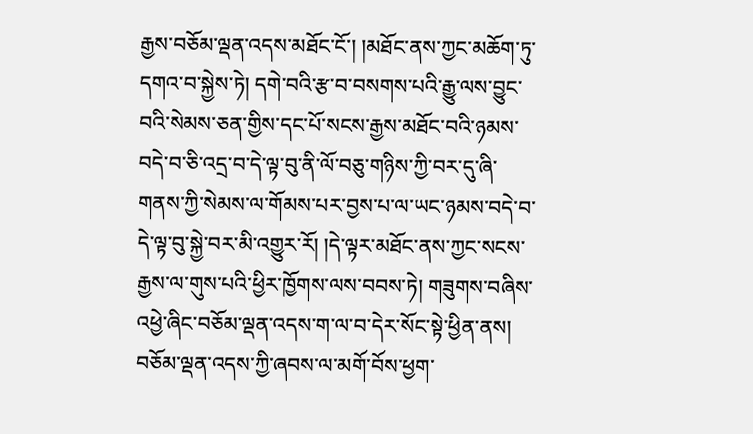རྒྱས་བཅོམ་ལྡན་འདས་མཐོང་ངོ་། །མཐོང་ནས་ཀྱང་མཆོག་ཏུ་དགའ་བ་སྐྱེས་ཏེ། དགེ་བའི་རྩ་བ་བསགས་པའི་རྒྱུ་ལས་བྱུང་བའི་སེམས་ཅན་གྱིས་དང་པོ་སངས་རྒྱས་མཐོང་བའི་ཉམས་བདེ་བ་ཅི་འདྲ་བ་དེ་ལྟ་བུ་ནི་ལོ་བཅུ་གཉིས་ཀྱི་བར་དུ་ཞི་གནས་ཀྱི་སེམས་ལ་གོམས་པར་བྱས་པ་ལ་ཡང་ཉམས་བདེ་བ་དེ་ལྟ་བུ་སྐྱེ་བར་མི་འགྱུར་རོ། །དེ་ལྟར་མཐོང་ནས་ཀྱང་སངས་རྒྱས་ལ་གུས་པའི་ཕྱིར་ཁྱོགས་ལས་བབས་ཏེ། གཟུགས་བཞིས་འཕྱེ་ཞིང་བཅོམ་ལྡན་འདས་ག་ལ་བ་དེར་སོང་སྟེ་ཕྱིན་ནས། བཅོམ་ལྡན་འདས་ཀྱི་ཞབས་ལ་མགོ་བོས་ཕྱག་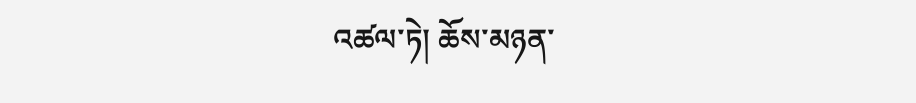འཚལ་ཏེ། ཆོས་མཉན་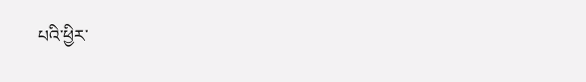པའི་ཕྱིར་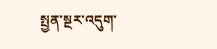སྤྱན་སྔར་འདུག་